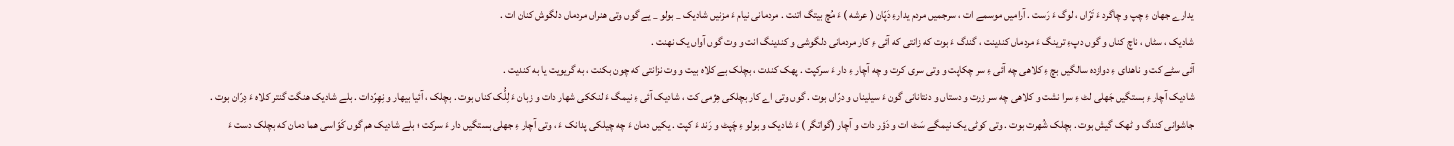یدارے جهان ءِ چپ و چاگرد ءَ تَرّاں ، لوگ ءَ رَست . آرامیں موسمے ات ، سرجمیں مردم یدارءِ دَپّان ( عرشه ) ءَ مُچ بیتگ اتنت . مردمانی نیام ءَ مزنیں شادیک _ بولو _ یے گوں وتی هنراں مردماں دلگوش کنان ات .
شادیک ، سٹاں ، ناچ کناں و گوں دپءِ ترینگ ءَ مردماں کندینت ، گندگ ءَ بوت که زانتی که آئی ءِ کار مردمانی دلگوشی و کندینگ انت و وت گوں آواں یک نهنت .
آئی سٹے کت و ناهدای ءِ دوازده سالگیں بچ ءِ کلاهی چه آئی ءِ سر چکاپت و وتی سری کرت و چه آچار ءِ دار ءَ سرکپت . پهک کندت ، بچلک بے کلاه بیت و وت نزانتی که چون بکنت ، به گریویت یا به کندیت .
شادیک آچار ءِ بستگیں جَهلی لٹ ءِ سرا نشت و کلاهی چه سر زرت و دستاں و دنتانانی گون ءَ سیلیناں و درّاں بوت . گوں وتی اے کار بچلکی هِژمی کت ، شادیک آئی ءِ نیمگ ءَ لنککی شهار دات و زبان ءَ لِلُّک کناں بوت . بچلک ، آئیا بیهار و نِهِرّدات . بلے شادیک هنگت گنتر کلاه ءَ دِرّان بوت .
جاشوانی کندگ و ٹهک گیش بوت . بچلک شُهرت بوت . وتی کوٹی یک نیمگے سَٹ ات و دَؤر دات و آچار (گواتگر ) ءَ شادیک و بولو ءِ چَپٹ و رَند ءَ کپت . یکیں دمان ءَ چه چیلکی پدانک ءَ ، وتی آچار ءِ جهلی بستگیں دار ءَ سرکت ؛ بلے شادیک هم گوں کَوّاسی هما دمان که بچلک دست ءَ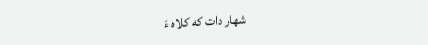شهار دات که کلاه ءَ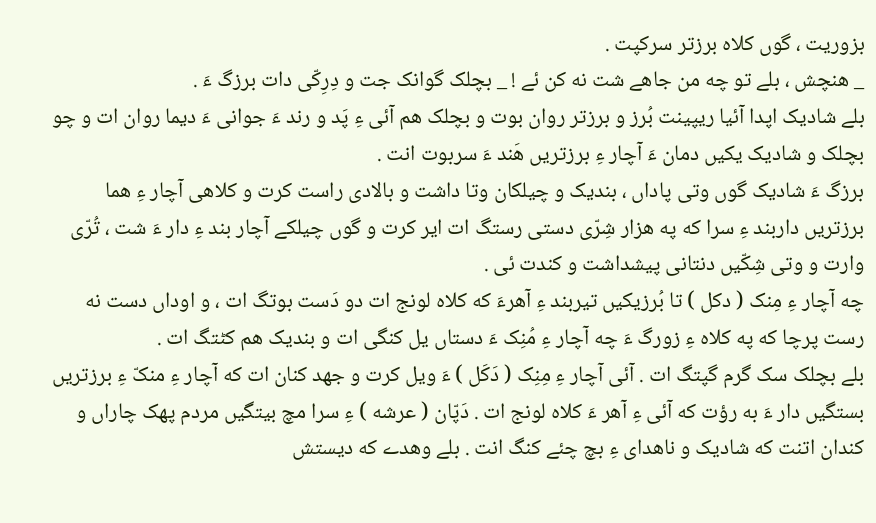بزوریت ، گوں کلاه برزتر سرکپت .
_ هنچش ، بلے تو چه من جاهے شت نه کن ئے ! _ بچلک گوانک جت و دِرِکّی دات برزگ ءَ .
بلے شادیک اپدا آئیا ریپینت بُرز و برزتر روان بوت و بچلک هم آئی ءِ پَد و رند ءَ جوانی ءَ دیما روان ات و چو بچلک و شادیک یکیں دمان ءَ آچار ءِ برزتریں هَند ءَ سربوت انت .
برزگ ءَ شادیک گوں وتی پاداں ، بندیک و چیلکان وتا داشت و بالادی راست کرت و کلاهی آچار ءِ هما برزتریں داربند ءِ سرا که په هزار شِرّی دستی رستگ ات ایر کرت و گوں چیلکے آچار بند ءِ دار ءَ شت ، تُرّی وارت و وتی شِکّیں دنتانی پیشداشت و کندت ئی .
چه آچار ءِ مِنک ( دکل ) تا بُرزیکیں تیربند ءِ آهرءَ که کلاه لونج ات دو دَست بوتگ ات ، و اوداں دست نه رست پرچا که په کلاه ءِ زورگ ءَ چه آچار ءِ مُنِک ءَ دستاں یل کنگی ات و بندیک هم کٹتگ ات .
بلے بچلک سک گرم گپتگ ات . آئی آچار ءِ مِنِک ( دَکَل ) ءَ ویل کرت و جهد کنان ات که آچار ءِ منکّ ءِ برزتریں بستگیں دار ءَ به رؤت که آئی ءِ آهر ءَ کلاه لونج ات . دَپّان ( عرشه ) ءِ سرا مچ بیتگیں مردم پهک چاراں و کندان اتنت که شادیک و ناهدای ءِ بچ چئے کنگ انت . بلے وهدے که دیستش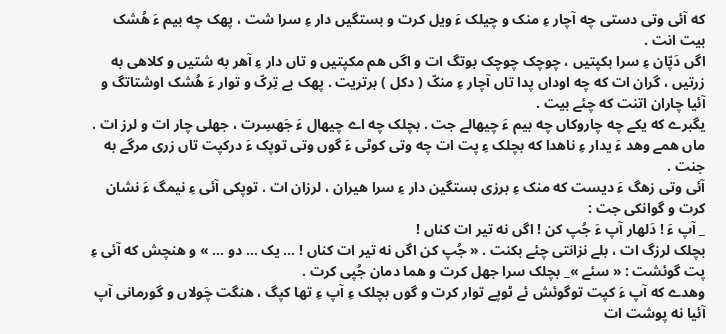که آئی وتی دستی چه آچار ءِ منک و چیلک ءَ ویل کرت و بستگیں دار ءِ سرا شت ، پهک چه بیم ءَ هُشک بیت انت .
اگں دَپّان ءِ سرا بکپتیں ، چوچک چوچک بوتگ ات و اگں هم مکپتیں و تاں دار ءِ آهر به شتیں و کلاهی به زرتیں ، گران ات که چه اوداں پدا تاں آچار ءِ منکّ ( دکل ) برتریت . پهک بے تِرکّ و توار ءَ هُشک اوشتاتگ و آئیا چاران اتنت که چئے بیت .
یگبرے که یکے چه چاروکاں چه بیم ءَ چیهالے جت . بچلک چه اے چیهال ءَ جَهسِرت ، جهلی چار ات و لرز ات .
ماں همے وهد ءَ یدار ءِ ناهدا که بچلک ءِ پت ات چه وتی کوٹی ءَ گوں وتی توپک ءَ درکپت تاں زری مرگے به جنت .
آئی وتی زهگ ءَ دیست که منک ءِ برزی بستگین دار ءِ سرا هیران ، لرزان ات . توپکی آئی ءِ نیمگ ءَ نشان کرت و گوانکی جت :
_ آپ ءَ ! دَلهار آپ ءَ جُپ کن ! اگں نه تیر ات کناں !
بچلک لرزگ ات ، بلے نزانتی چئے بکنت . « جُپ کن اگں نه تیر ات کناں ! … یک … دو … » و هنچش که آئی ءِ پت گوئشت : « سئے »_ بچلک سرا جهل کرت و هما دمان جُپی کرت .
وهدے که آپ ءَ کپت توگوئش ئے ٹوپے توار کرت و گوں بچلک ءِ آپ ءِ تها کپگ ، هنگت چَولاں و گورمانی آپ آئیا نه پوشت ات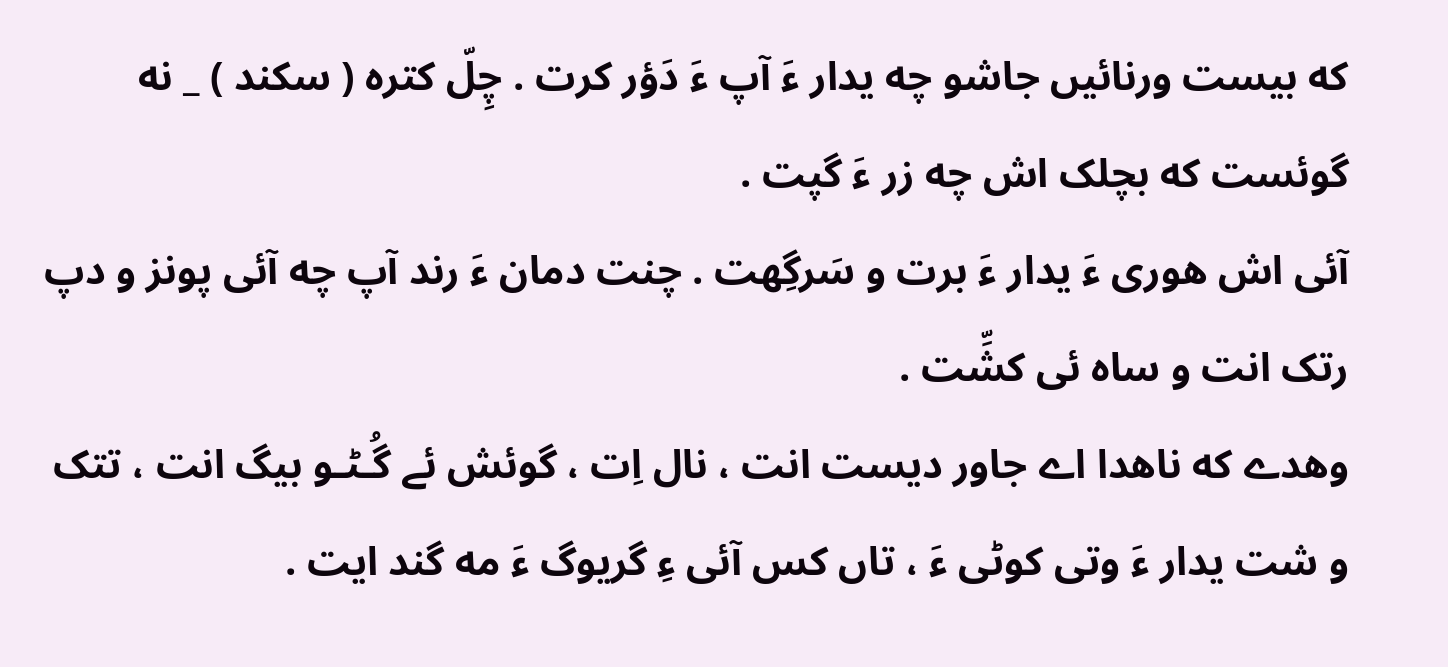که بیست ورنائیں جاشو چه یدار ءَ آپ ءَ دَؤر کرت . چِلّ کتره ( سکند ) _ نه گوئست که بچلک اش چه زر ءَ گپت .
آئی اش هوری ءَ یدار ءَ برت و سَرگِهت . چنت دمان ءَ رند آپ چه آئی پونز و دپ رتک انت و ساه ئی کشِّت .
وهدے که ناهدا اے جاور دیست انت ، نال اِت ، گوئش ئے گُـٹـو بیگ انت ، تتک و شت یدار ءَ وتی کوٹی ءَ ، تاں کس آئی ءِ گریوگ ءَ مه گند ایت .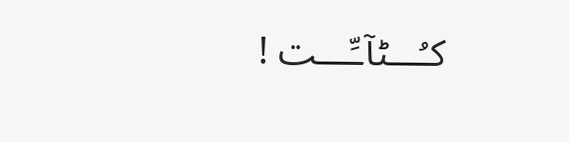کـُـــٹآـِّـــت !